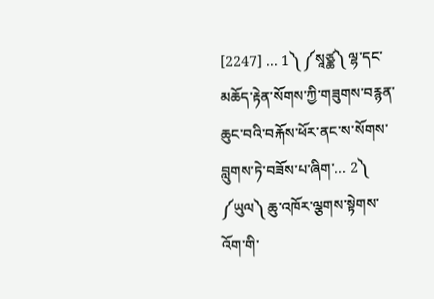[2247] ... 1༽ ༼སཱཙྪ༽ ལྷ་དང་མཆོད་རྟེན་སོགས་ཀྱི་གཟུགས་བརྙན་ཆུང་བའི་བརྐོས་ཕོར་ནང་ས་སོགས་བླུགས་ཏེ་བཟོས་པ་ཞིག་... 2༽ ༼ཡུལ༽ ཆུ་འཁོར་ལྕགས་སྟེགས་འོག་གི་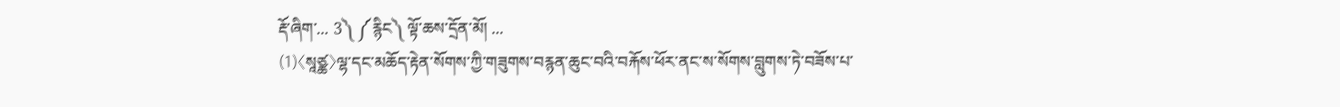རྡོ་ཞིག་... 3༽ ༼རྙིང༽ ལྟོ་ཆས་དྲོན་མོ། ...
(1)〈སཱཙྪ〉ལྷ་དང་མཆོད་རྟེན་སོགས་ཀྱི་གཟུགས་བརྙན་ཆུང་བའི་བརྐོས་ཕོར་ནང་ས་སོགས་བླུགས་ཏེ་བཟོས་པ་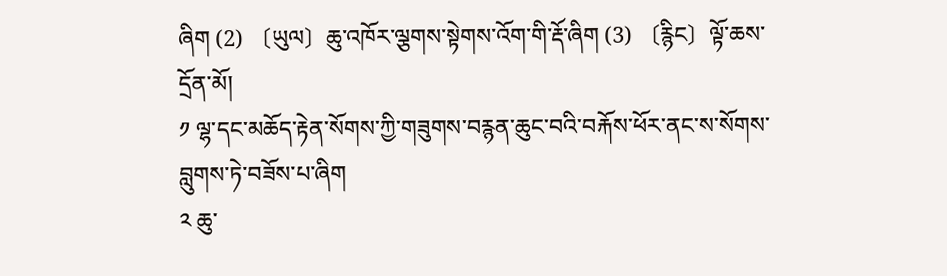ཞིག (2) 〔ཡུལ〕ཆུ་འཁོར་ལྕགས་སྟེགས་འོག་གི་རྡོ་ཞིག (3) 〔རྙིང〕ལྟོ་ཆས་དྲོན་མོ།
༡ ལྷ་དང་མཆོད་རྟེན་སོགས་ཀྱི་གཟུགས་བརྙན་ཆུང་བའི་བརྐོས་ཕོར་ནང་ས་སོགས་བླུགས་ཏེ་བཟོས་པ་ཞིག
༢ ཆུ་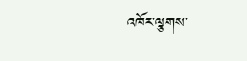འཁོར་ལྕགས་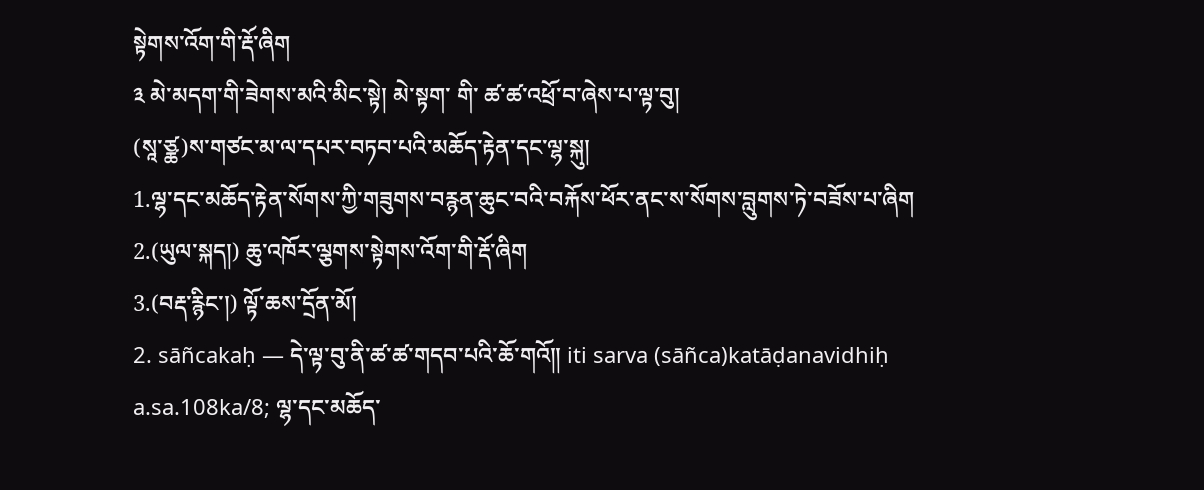སྟེགས་འོག་གི་རྡོ་ཞིག
༣ མེ་མདག་གི་ཟེགས་མའི་མིང་སྟེ། མེ་སྟག་ གི་ ཚ་ཚ་འཕྲོ་བ་ཞེས་པ་ལྟ་བུ།
(སཱ་ཙྪ)ས་གཙང་མ་ལ་དཔར་བཏབ་པའི་མཆོད་རྟེན་དང་ལྷ་སྐུ།
1.ལྷ་དང་མཆོད་རྟེན་སོགས་ཀྱི་གཟུགས་བརྙན་ཆུང་བའི་བརྐོས་ཕོར་ནང་ས་སོགས་བླུགས་ཏེ་བཟོས་པ་ཞིག
2.(ཡུལ་སྐད།) ཆུ་འཁོར་ལྕགས་སྟེགས་འོག་གི་རྡོ་ཞིག
3.(བརྡ་རྙིང་།) ལྟོ་ཆས་དྲོན་མོ།
2. sāñcakaḥ — དེ་ལྟ་བུ་ནི་ཚ་ཚ་གདབ་པའི་ཆོ་གའོ༎ iti sarva (sāñca)katāḍanavidhiḥ a.sa.108ka/8; ལྷ་དང་མཆོད་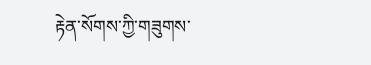རྟེན་སོགས་ཀྱི་གཟུགས་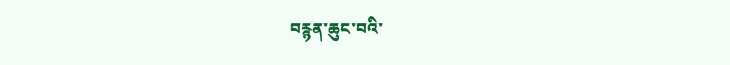བརྙན་ཆུང་བའི་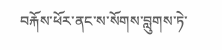བརྐོས་ཕོར་ནང་ས་སོགས་བླུགས་ཏེ་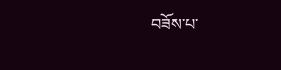བཟོས་པ་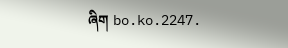ཞིག bo.ko.2247.